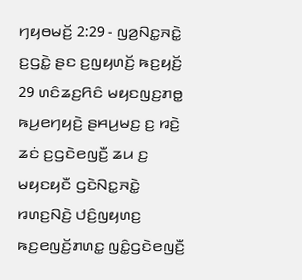ꤚꤟꤥꤗꤢꤩ꤬ 2:29 - ꤜꤤ꤬ꤡꤢ꤭ꤏꤢꤧ꤭ ꤢ꤬ꤞꤢꤧ꤭ ꤔꤢ ꤢ꤬ꤜꤟꤛꤢꤩ꤬ ꤒꤢ꤬ꤟꤢꤩ꤬
29 ꤛꤢꤨꤘꤢ꤬ꤖꤢꤨ ꤗꤟꤢꤜꤢ꤬ꤊꤥ꤭ ꤒꤣ꤬ꤕꤚꤟꤢꤧ꤬ ꤔꤌꤣ꤬ꤗꤢ꤬ ꤢ꤬ ꤙꤢꤧ꤬ ꤘꤢꤦ ꤢ꤬ꤞꤢꤧꤕꤜꤢꤪ꤬ ꤘꤣ ꤢ꤬ ꤗꤟꤢꤟꤢꤪ ꤞꤢꤧꤡꤢ꤭ꤏꤢꤧ꤭ ꤙꤛꤢ꤬ꤡꤢꤧ꤬ ꤓꤢꤨ꤬ꤜꤟꤛꤢ꤬ ꤒꤢ꤬ꤕꤜꤢꤩ꤬ꤊꤛꤢ꤭ ꤜꤢꤨ꤭ꤞꤢꤧꤕꤜꤢꤪ꤬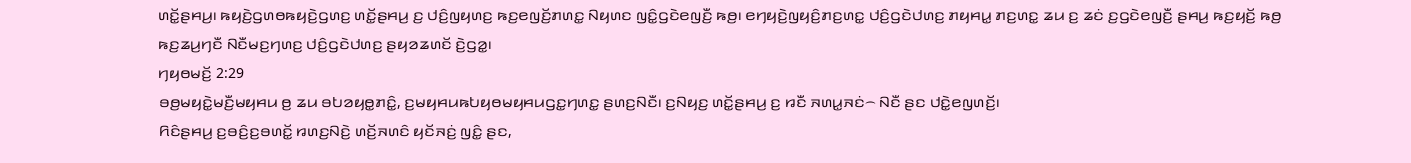ꤛꤢꤩ꤭ꤔꤌꤣ꤬꤯ ꤒꤟꤢꤧ꤬ꤞꤛꤥꤒꤟꤢꤧ꤬ꤞꤛꤢ꤬ ꤛꤢꤩ꤭ꤔꤌꤣ꤬ ꤢ꤬ ꤓꤢꤨ꤬ꤜꤟꤛꤢ꤬ ꤒꤢ꤬ꤕꤜꤢꤩ꤬ꤊꤛꤢ꤭ ꤡꤟꤛꤢ ꤜꤢꤨ꤭ꤞꤢꤧꤕꤜꤢꤪ꤬ ꤒꤥ꤬꤯ ꤕꤚꤟꤢꤧ꤬ꤜꤟꤢꤨ꤬ꤊꤢ꤬ꤛꤢ꤭ ꤓꤢꤨ꤬ꤞꤢꤧꤓꤛꤢ꤬ ꤊꤟꤌꤣ꤭ ꤊꤢ꤬ꤛꤢ꤭ ꤘꤣ ꤢ꤬ ꤘꤢꤦ ꤢ꤬ꤞꤢꤧꤕꤜꤢꤪ꤬ ꤔꤌꤣ꤬ ꤒꤢ꤬ꤟꤢꤩ꤬ ꤒꤥ꤬ ꤒꤢ꤬ꤘꤣ꤬ꤚꤢꤪ ꤡꤢꤪꤗꤢ꤬ꤚꤛꤢ꤬ ꤓꤢꤨ꤬ꤞꤢꤧꤓꤛꤢ꤬ ꤔꤟꤤꤘꤛꤢꤩ ꤢꤧ꤬ꤞꤤ꤭꤯
ꤚꤟꤥꤗꤢꤩ꤬ 2:29
ꤋꤥ꤬ꤗꤟꤢꤧ꤭ꤗꤢꤪ꤬ꤗꤟꤌꤣ ꤥ꤬ ꤘꤣ ꤋꤝꤤꤟꤥ꤭ꤊꤢꤨ꤭, ꤢ꤬ꤗꤟꤌꤣꤒꤝꤟꤥꤗꤟꤌꤣꤞꤢ꤭ꤚꤛꤢ꤭ ꤔꤛꤢ꤬ꤡꤢꤪ꤯ ꤢ꤬ꤡꤟꤢ꤬ ꤛꤢꤩ꤭ꤔꤌꤣ꤬ ꤢ꤬ ꤙꤢꤪ ꤏꤛꤣ꤭ꤏꤢꤦ꤮ ꤡꤢꤪ ꤔꤢ ꤓꤢꤧ꤭ꤕꤜꤛꤢꤩ꤬꤯
ꤖꤢꤨꤔꤌꤣ꤬ ꤢ꤬ꤋꤢꤨ꤬ꤢ꤬ꤋꤛꤢꤩ꤭ ꤙꤛꤢ꤬ꤡꤢꤧ꤬ ꤛꤢꤩ꤬ꤏꤛꤢꤨ ꤟꤢꤩꤏꤢꤦ꤬ ꤜꤢꤨ꤭ ꤔꤢ,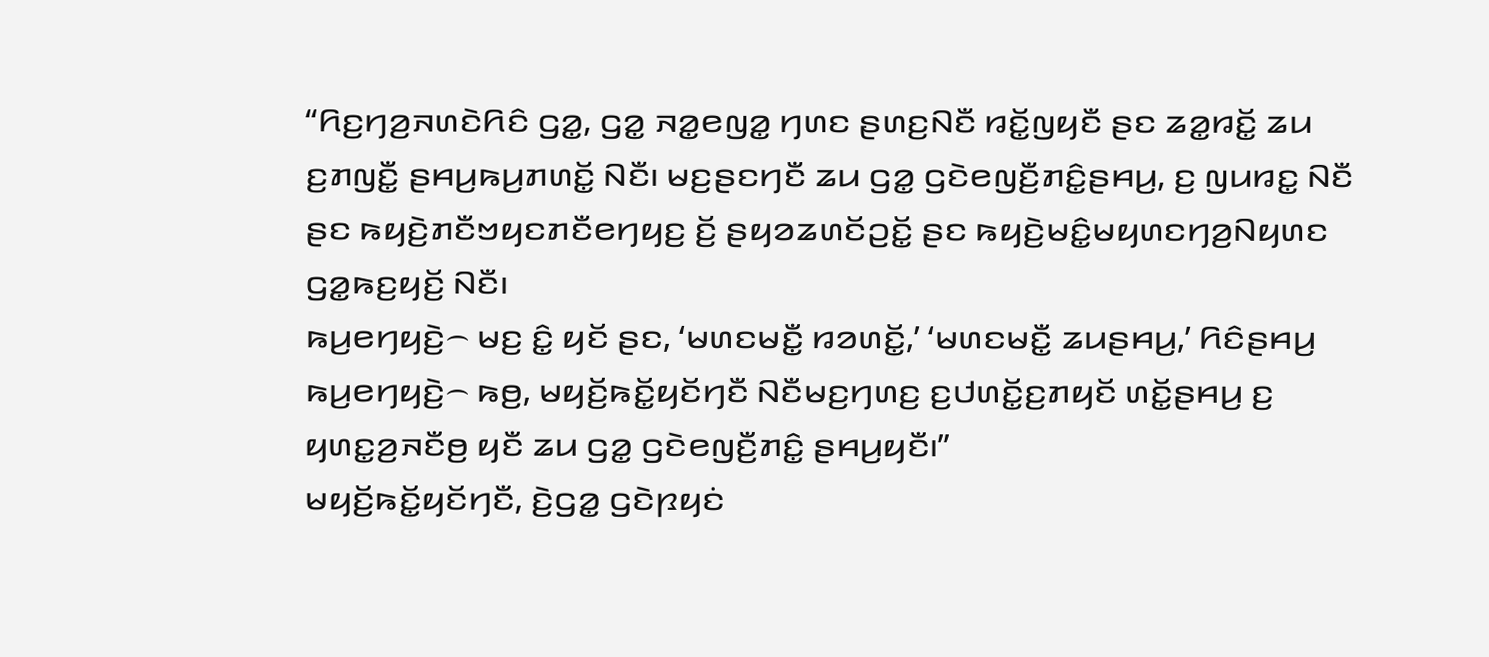“ꤖꤢ꤬ꤚꤤ꤬ꤏꤛꤢꤧꤖꤢꤨ ꤞꤤ꤭, ꤞꤤ꤭ ꤏꤤ꤭ꤕꤜꤤ꤭ ꤚꤛꤢ ꤔꤛꤢ꤬ꤡꤢꤪ ꤙꤢꤩ꤭ꤜꤟꤢꤪ ꤔꤢ ꤘꤤ꤭ꤙꤢꤩ꤭ ꤘꤣ ꤢ꤬ꤊꤜꤢꤪ꤭ ꤔꤌꤣ꤬ꤒꤣ꤬ꤊꤛꤢꤩ꤭ ꤡꤢꤪ꤯ ꤗꤢ꤬ꤔꤢꤚꤢꤪ ꤘꤣ ꤞꤤ꤭ ꤞꤢꤧꤕꤜꤢꤪ꤬ꤊꤢꤨ꤭ꤔꤌꤣ꤬, ꤢ꤬ ꤜꤣꤙꤢ꤭ ꤡꤢꤪ ꤔꤢ ꤒꤟꤢꤧ꤬ꤊꤢꤪꤠꤟꤢꤊꤢꤪꤕꤚꤟꤢ꤬ ꤢꤩ꤬ ꤔꤟꤤꤘꤛꤢꤩꤑꤢꤩ꤭ ꤔꤢ ꤒꤟꤢꤧ꤬ꤗꤢꤨ꤭ꤗꤟꤛꤢꤚꤤ꤬ꤡꤟꤛꤢ ꤞꤤ꤭ꤒꤢ꤬ꤟꤢꤩ꤬ ꤡꤢꤪ꤯
ꤒꤣ꤬ꤕꤚꤟꤢꤧ꤬꤮ ꤗꤢ꤬ ꤢꤨ꤭ ꤟꤢꤩ ꤔꤢ, ‘ꤗꤛꤢꤗꤢꤪ꤭ ꤙꤤꤛꤢꤩ꤭,’ ‘ꤗꤛꤢꤗꤢꤪ꤭ ꤘꤣꤔꤌꤣ꤬,’ ꤖꤢꤨꤔꤌꤣ꤬ ꤒꤣ꤬ꤕꤚꤟꤢꤧ꤬꤮ ꤒꤥ꤬, ꤗꤟꤢꤩ꤬ꤒꤢꤩ꤭ꤟꤢꤩꤚꤢꤪ ꤡꤢꤪꤗꤢ꤬ꤚꤛꤢ꤬ ꤢ꤬ꤓꤛꤢꤩ꤭ꤢ꤬ꤊꤟꤢꤩ ꤛꤢꤩ꤭ꤔꤌꤣ꤬ ꤢ꤬ ꤟꤛꤢ꤭ꤤ꤬ꤏꤢꤪꤥ꤬ ꤟꤢꤪ ꤘꤣ ꤞꤤ꤭ ꤞꤢꤧꤕꤜꤢꤪ꤬ꤊꤢꤨ꤭ ꤔꤌꤣ꤬ꤟꤢꤪ꤯”
ꤗꤟꤢꤩ꤬ꤒꤢꤩ꤭ꤟꤢꤩꤚꤢꤪ, ꤢꤧ꤬ꤞꤤ꤭ ꤞꤢꤧꤐꤟꤢꤦ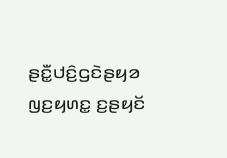ꤔꤢꤪ꤭ꤓꤢꤨ꤬ꤞꤢꤧꤔꤟꤤ ꤜꤢ꤬ꤟꤛꤢ꤭ ꤢ꤬ꤔꤟꤢꤩ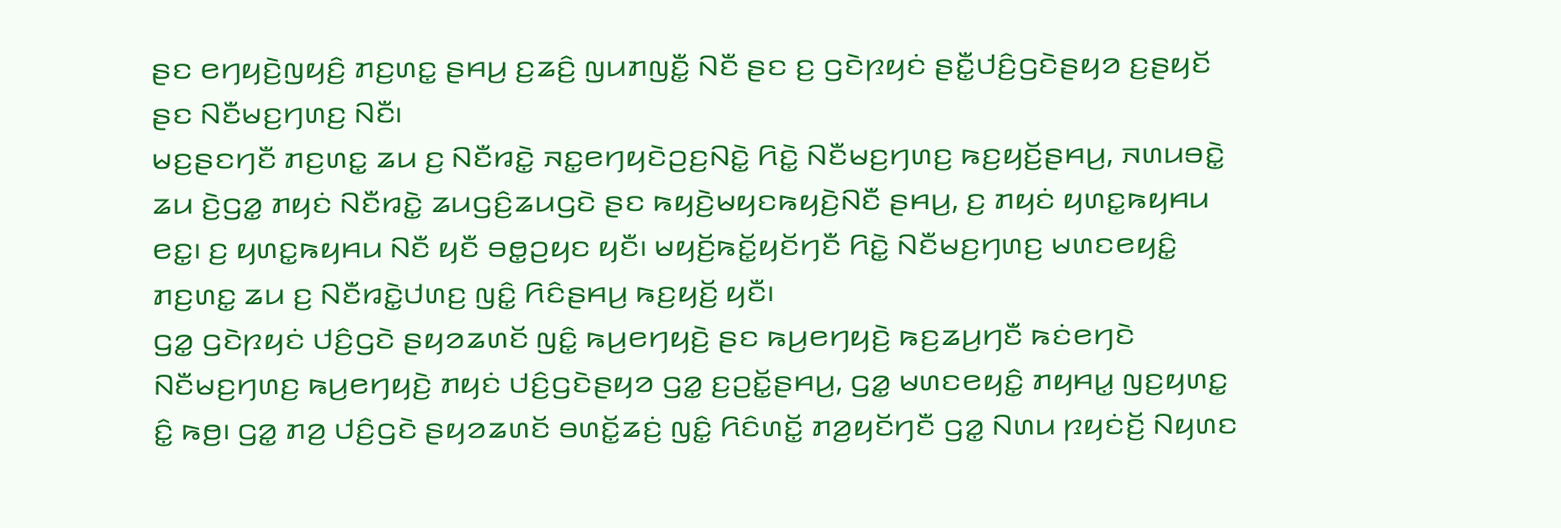ꤔꤢ ꤕꤚꤟꤢꤧ꤬ꤜꤟꤢꤨ꤬ ꤊꤢ꤬ꤛꤢ꤭ ꤔꤌꤣ꤬ ꤢ꤬ꤘꤢꤨ꤬ ꤜꤣꤊꤜꤢꤪ꤭ ꤡꤢꤪ ꤔꤢ ꤢ꤬ ꤞꤢꤧꤐꤟꤢꤦ ꤔꤢꤪ꤭ꤓꤢꤨ꤬ꤞꤢꤧꤔꤟꤤ ꤢ꤬ꤔꤟꤢꤩ ꤔꤢ ꤡꤢꤪꤗꤢ꤬ꤚꤛꤢ꤬ ꤡꤢꤪ꤯
ꤗꤢ꤬ꤔꤢꤚꤢꤪ ꤊꤢ꤬ꤛꤢ꤭ ꤘꤣ ꤢ꤬ ꤡꤢꤪꤙꤢꤧ꤭ ꤏꤢ꤭ꤕꤚꤟꤢꤧꤑꤢ꤬ꤡꤢꤧ꤭ ꤖꤢꤧ꤭ ꤡꤢꤪꤗꤢ꤬ꤚꤛꤢ꤬ ꤒꤢ꤬ꤟꤢꤩ꤬ꤔꤌꤣ꤬, ꤏꤛꤣꤋꤢꤧ꤭ ꤘꤣ ꤢꤧ꤬ꤞꤤ꤭ ꤊꤟꤢꤦ ꤡꤢꤪꤙꤢꤧ꤭ ꤘꤣꤞꤢꤨ꤬ꤘꤣꤞꤢꤧ ꤔꤢ ꤒꤟꤢꤧ꤬ꤗꤟꤢꤒꤟꤢꤧ꤬ꤡꤢꤪ ꤔꤌꤣ꤬, ꤢ꤬ ꤊꤟꤢꤦ ꤟꤛꤢ꤭ꤒꤟꤌꤣ ꤕꤢ꤭꤯ ꤢ꤬ ꤟꤛꤢ꤭ꤒꤟꤌꤣ ꤡꤢꤪ ꤟꤢꤪ ꤋꤥ꤭ꤑꤟꤢ ꤟꤢꤪ꤯ ꤗꤟꤢꤩ꤬ꤒꤢꤩ꤭ꤟꤢꤩꤚꤢꤪ ꤖꤢꤧ꤭ ꤡꤢꤪꤗꤢ꤬ꤚꤛꤢ꤬ ꤗꤛꤢꤕꤟꤢꤨ꤭ ꤊꤢ꤬ꤛꤢ꤭ ꤘꤣ ꤢ꤬ ꤡꤢꤪꤙꤢꤧ꤭ꤓꤛꤢ꤬ ꤜꤢꤨ꤭ ꤖꤢꤨꤔꤌꤣ꤬ ꤒꤢ꤬ꤟꤢꤩ꤬ ꤟꤢꤪ꤯
ꤞꤤ꤭ ꤞꤢꤧꤐꤟꤢꤦ ꤓꤢꤨ꤬ꤞꤢꤧ ꤔꤟꤤꤘꤛꤢꤩ ꤜꤢꤨ꤭ ꤒꤣ꤬ꤕꤚꤟꤢꤧ꤬ ꤔꤢ ꤒꤣ꤬ꤕꤚꤟꤢꤧ꤬ ꤒꤢ꤬ꤘꤣ꤬ꤚꤢꤪ ꤒꤢꤦꤕꤚꤢꤧ ꤡꤢꤪꤗꤢ꤬ꤚꤛꤢ꤬ ꤒꤣ꤬ꤕꤚꤟꤢꤧ꤬ ꤊꤟꤢꤦ ꤓꤢꤨ꤬ꤞꤢꤧꤔꤟꤤ ꤞꤤ꤭ ꤢ꤬ꤑꤢꤩ꤭ꤔꤌꤣ꤬, ꤞꤤ꤭ ꤗꤛꤢꤕꤟꤢꤨ꤭ ꤊꤟꤌꤣ꤭ ꤜꤢ꤬ꤟꤛꤢ꤭ ꤢꤨ꤭ ꤒꤥ꤬꤯ ꤞꤤ꤭ ꤊꤤ꤬ ꤓꤢꤨ꤬ꤞꤢꤧ ꤔꤟꤤꤘꤛꤢꤩ ꤋꤛꤢꤩ꤭ꤘꤢꤦ꤬ ꤜꤢꤨ꤭ ꤖꤢꤨꤛꤢꤩ꤭ ꤊꤤ꤬ꤟꤢꤩꤚꤢꤪ ꤞꤤ꤭ ꤡꤛꤣ ꤐꤟꤢꤦꤢꤩ꤬ ꤡꤟꤛꤢ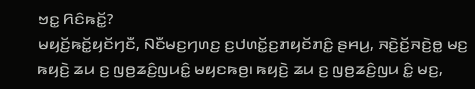ꤠꤢ꤭ ꤖꤢꤨꤒꤢꤩ꤭?
ꤗꤟꤢꤩ꤬ꤒꤢꤩ꤭ꤟꤢꤩꤚꤢꤪ, ꤡꤢꤪꤗꤢ꤬ꤚꤛꤢ꤬ ꤢ꤬ꤓꤛꤢꤩ꤭ꤢ꤬ꤊꤟꤢꤩꤊꤢꤨ꤭ ꤔꤌꤣ꤬, ꤏꤢꤧ꤬ꤢꤩ꤬ꤏꤢꤧ꤬ꤥ꤭ ꤗꤢ꤬ ꤒꤟꤢꤧ꤬ ꤘꤣ ꤢ꤬ ꤜꤥ꤬ꤘꤢꤨ꤬ꤜꤣꤢꤨ꤭ ꤗꤟꤢꤒꤥ꤬꤯ ꤒꤟꤢꤧ꤬ ꤘꤣ ꤢ꤬ ꤜꤥ꤬ꤘꤢꤨ꤬ꤜꤣ ꤢꤨ꤭ ꤗꤢ꤬,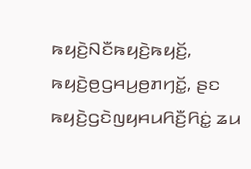ꤒꤟꤢꤧ꤬ꤡꤢꤪꤒꤟꤢꤧ꤬ꤒꤟꤢꤩ꤬, ꤒꤟꤢꤧ꤬ꤥ꤬ꤞꤌꤣ꤬ꤥ꤬ꤊꤚꤢꤩ꤭, ꤔꤢ ꤒꤟꤢꤧ꤬ꤞꤢꤧꤜꤟꤌꤣꤖꤢꤪ꤬ꤖꤢꤦ꤭ ꤘꤣ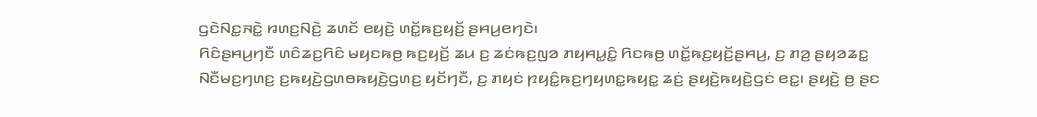ꤞꤢꤧꤡꤢ꤭ꤏꤢꤧ꤭ ꤙꤛꤢ꤬ꤡꤢꤧ꤬ ꤘꤛꤢꤩ ꤕꤟꤢꤧ꤬ ꤛꤢꤩ꤭ꤒꤢ꤬ꤟꤢꤩ꤬ ꤔꤌꤣ꤬ꤕꤚꤢꤧ꤯
ꤖꤢꤨꤔꤌꤣ꤬ꤚꤢꤪ ꤛꤢꤨꤘꤢ꤬ꤖꤢꤨ ꤗꤟꤢꤒꤥ꤬ ꤒꤢ꤬ꤟꤢꤩ꤬ ꤘꤣ ꤢ꤬ ꤘꤢꤦꤒꤢ꤬ꤜꤤ ꤊꤟꤌꤣ꤭ꤢꤨ꤭ ꤖꤢꤒꤥ꤬ ꤛꤢꤩ꤭ꤒꤢ꤬ꤟꤢꤩ꤬ꤔꤌꤣ꤬, ꤢ꤬ ꤊꤤ꤬ ꤔꤟꤤꤘꤢ꤭ ꤡꤢꤪꤗꤢ꤬ꤚꤛꤢ꤬ ꤢ꤬ꤒꤟꤢꤧ꤬ꤞꤛꤥꤒꤟꤢꤧ꤬ꤞꤛꤢ꤬ ꤟꤢꤩꤚꤢꤪ, ꤢ꤬ ꤊꤟꤢꤦ ꤐꤟꤢꤨ꤭ꤒꤢ꤬ꤚꤟꤛꤢ꤭ꤒꤟꤢ꤭ ꤘꤢꤦ꤬ ꤔꤟꤢꤧ꤬ꤒꤟꤢꤧ꤬ꤞꤢꤦ ꤕꤢ꤭꤯ ꤔꤟꤢꤧ꤬ ꤥ꤬ ꤔꤢ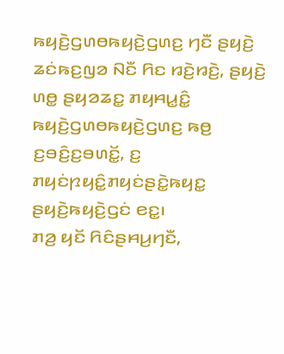ꤒꤟꤢꤧ꤬ꤞꤛꤥꤒꤟꤢꤧ꤬ꤞꤛꤢ꤬ ꤚꤢꤪ ꤔꤟꤢꤧ꤬ ꤘꤢꤦꤒꤢ꤬ꤜꤤ ꤡꤢꤪ ꤖꤢ ꤙꤢꤧ꤬ꤙꤢꤧ꤬, ꤔꤟꤢꤧ꤬ ꤛꤥ꤭ ꤔꤟꤤꤘꤢ꤭ ꤊꤟꤌꤣ꤭ꤢꤨ꤭ ꤒꤟꤢꤧ꤬ꤞꤛꤥꤒꤟꤢꤧ꤬ꤞꤛꤢ꤬ ꤒꤥ꤬ ꤢ꤬ꤋꤢꤨ꤬ꤢ꤬ꤋꤛꤢꤩ꤭, ꤢ꤬ ꤊꤟꤢꤦꤐꤟꤢꤨ꤭ꤊꤟꤢꤦꤔꤢꤧ꤭ꤒꤟꤢ꤭ ꤔꤟꤢꤧ꤬ꤒꤟꤢꤧ꤬ꤞꤢꤦ ꤕꤢ꤭꤯
ꤊꤤ꤬ ꤟꤢꤩ ꤖꤢꤨꤔꤌꤣ꤬ꤚꤢꤪ,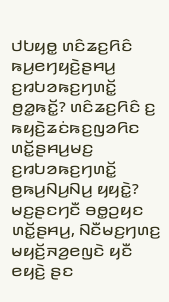ꤓꤝꤟꤥ꤭ ꤛꤢꤨꤘꤢ꤬ꤖꤢꤨ ꤒꤣ꤬ꤕꤚꤟꤢꤧ꤬ꤔꤌꤣ꤬ ꤢ꤬ꤙꤝꤤꤒꤢ꤬ꤚꤛꤢꤩ꤭ ꤥ꤬ꤤ꤭ꤒꤢꤩ꤭? ꤛꤢꤨꤘꤢ꤬ꤖꤢꤨ ꤢ꤬ ꤒꤟꤢꤧ꤬ꤘꤢꤦꤒꤢ꤬ꤜꤤꤖꤢ ꤛꤢꤩ꤭ꤔꤌꤣ꤬ꤗꤢ꤬ ꤢ꤬ꤙꤝꤤꤒꤢ꤬ꤚꤛꤢꤩ꤭ ꤥ꤬ꤒꤣ꤬ꤡꤣ꤬ꤡꤣ꤬ ꤟꤟꤢꤧ꤭?
ꤗꤢ꤬ꤔꤢꤚꤢꤪ ꤋꤥ꤭ꤑꤟꤢ ꤛꤢꤩ꤭ꤔꤌꤣ꤬, ꤡꤢꤪꤗꤢ꤬ꤚꤛꤢ꤬ ꤗꤟꤢꤩ꤬ꤏꤤ꤬ꤕꤜꤢꤧ ꤟꤢꤪ ꤕꤟꤢꤧ꤬ ꤔꤢ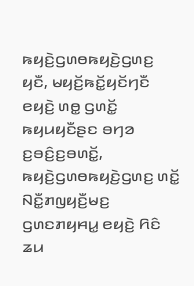ꤒꤟꤢꤧ꤬ꤞꤛꤥꤒꤟꤢꤧ꤬ꤞꤛꤢ꤬ ꤟꤢꤪ, ꤗꤟꤢꤩ꤬ꤒꤢꤩ꤭ꤟꤢꤩꤚꤢꤪ ꤕꤟꤢꤧ꤬ ꤛꤥ꤭ ꤞꤛꤢꤩ꤭ ꤒꤟꤣꤟꤢꤪꤔꤢ ꤋꤚꤤ ꤢ꤬ꤋꤢꤨ꤬ꤢ꤬ꤋꤛꤢꤩ꤭, ꤒꤟꤢꤧ꤬ꤞꤛꤥꤒꤟꤢꤧ꤬ꤞꤛꤢ꤬ ꤛꤢꤩ꤭ ꤡꤢꤪ꤭ꤊꤜꤟꤢꤪ꤬ꤗꤢ꤬ ꤞꤛꤢꤊꤟꤌꤣ꤭ ꤕꤟꤢꤧ꤬ ꤖꤢꤨ ꤘꤣ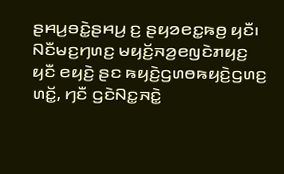ꤔꤌꤣ꤬ꤋꤢꤧ꤭ꤔꤌꤣ꤬ ꤢ꤬ ꤔꤟꤤꤕꤢ꤭ꤒꤥ꤬ ꤟꤢꤪ꤯ ꤡꤢꤪꤗꤢ꤬ꤚꤛꤢ꤬ ꤗꤟꤢꤩ꤬ꤏꤤ꤬ꤕꤜꤢꤧꤊꤟꤢ꤬ ꤟꤢꤪ ꤕꤟꤢꤧ꤬ ꤔꤢ ꤒꤟꤢꤧ꤬ꤞꤛꤥꤒꤟꤢꤧ꤬ꤞꤛꤢ꤬ ꤛꤢꤩ꤭, ꤚꤢꤪ ꤞꤢꤧꤡꤢ꤭ꤏꤢꤧ꤭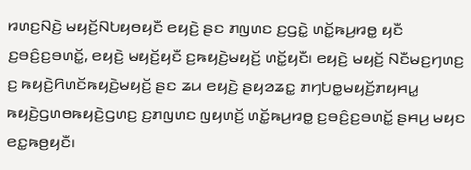ꤙꤛꤢ꤬ꤡꤢꤧ꤬ ꤗꤟꤢꤩ꤬ꤡꤝꤟꤥꤟꤢꤪ ꤕꤟꤢꤧ꤬ ꤔꤢ ꤊꤜꤛꤢ ꤢ꤬ꤞꤢꤧ꤭ ꤛꤢꤩ꤭ꤒꤣ꤬ꤙꤥ꤭ ꤟꤢꤪ ꤢ꤬ꤋꤢꤨ꤬ꤢ꤬ꤋꤛꤢꤩ꤭, ꤕꤟꤢꤧ꤬ ꤗꤟꤢꤩ꤬ꤟꤢꤪ ꤢ꤬ꤒꤟꤢꤧ꤬ꤗꤟꤢꤩ꤬ ꤛꤢꤩ꤭ꤟꤢꤪ꤯ ꤕꤟꤢꤧ꤬ ꤗꤟꤢꤩ꤬ ꤡꤢꤪꤗꤢ꤬ꤚꤛꤢ꤬ ꤢ꤬ ꤒꤟꤢꤧ꤬ꤖꤛꤢꤩꤒꤟꤢꤧ꤬ꤗꤟꤢꤩ꤬ ꤔꤢ ꤘꤣ ꤕꤟꤢꤧ꤬ ꤔꤟꤤꤘꤢ꤭ ꤊꤚꤝꤥ꤭ꤗꤟꤢꤩ꤬ꤊꤟꤌꤣ꤭ ꤒꤟꤢꤧ꤬ꤞꤛꤥꤒꤟꤢꤧ꤬ꤞꤛꤢ꤬ ꤢ꤬ꤊꤜꤛꤢ ꤜꤟꤛꤢꤩ꤬ ꤛꤢꤩ꤭ꤒꤣ꤬ꤙꤥ꤭ ꤢ꤬ꤋꤢꤨ꤬ꤢ꤬ꤋꤛꤢꤩ꤭ ꤔꤌꤣ꤬ ꤗꤟꤢ ꤕꤢ꤭ꤒꤥ꤬ꤟꤢꤪ꤯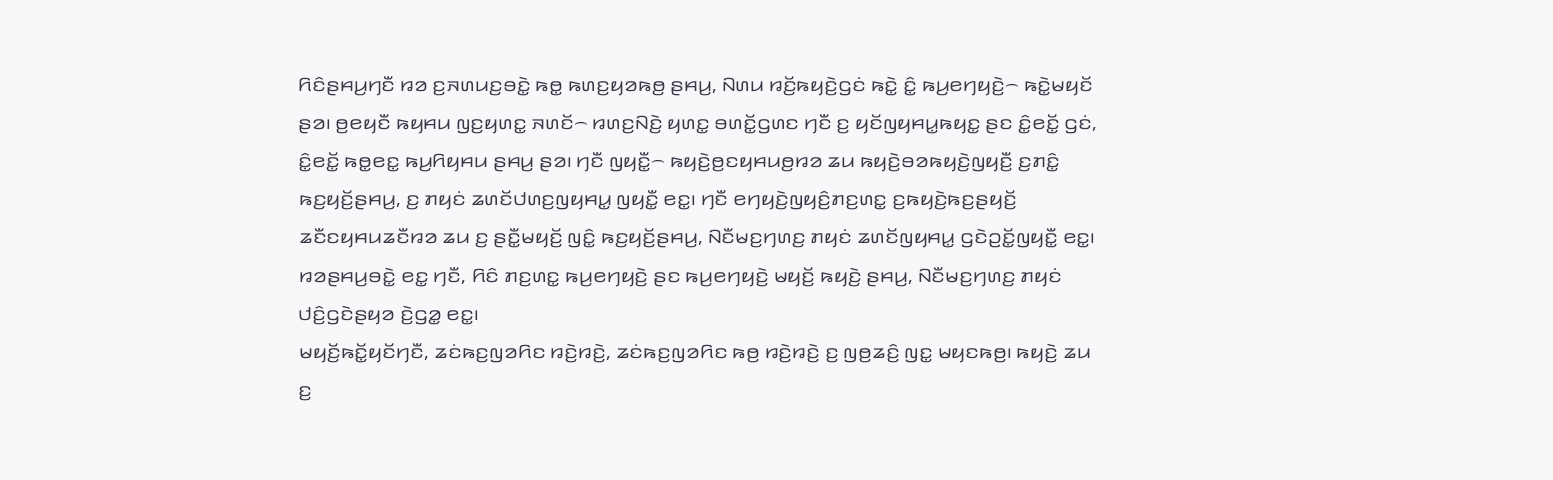ꤖꤢꤨꤔꤌꤣ꤬ꤚꤢꤪ ꤙꤤ ꤢ꤬ꤏꤛꤣꤢ꤬ꤋꤢꤧ꤭ ꤒꤥ꤭ ꤒꤛꤢ꤬ꤟꤤꤒꤥ꤬ ꤔꤌꤣ꤬, ꤡꤛꤣ ꤙꤢꤩ꤬ꤒꤟꤢꤧ꤬ꤞꤢꤦ ꤒꤢꤧ꤭ ꤢꤨ꤭ ꤒꤣ꤬ꤕꤚꤟꤢꤧ꤬꤮ ꤒꤢꤧ꤭ꤗꤟꤢꤩ ꤔꤤ꤯ ꤥ꤬ꤕꤟꤢꤪ ꤒꤟꤌꤣ ꤜꤢ꤬ꤟꤛꤢ꤭ ꤏꤛꤢꤩ꤮ ꤙꤛꤢ꤬ꤡꤢꤧ꤬ ꤟꤛꤢ꤭ ꤋꤛꤢꤩ꤭ꤞꤛꤢ ꤚꤢꤪ ꤢ꤬ ꤟꤢꤩꤜꤟꤌꤣ꤭ꤒꤟꤢ꤭ ꤔꤢ ꤢꤨ꤭ꤕꤢꤩ꤭ ꤞꤢꤦ, ꤢꤨ꤭ꤕꤢꤩ꤭ ꤒꤥ꤭ꤕꤢ꤭ ꤒꤣ꤬ꤖꤟꤌꤣ ꤔꤌꤣ꤬ ꤔꤤ꤯ ꤚꤢꤪ ꤜꤟꤢꤪ꤭꤮ ꤒꤟꤢꤧ꤬ꤥ꤬ꤢꤟꤌꤣꤥ꤬ꤙꤤ ꤘꤣ ꤒꤟꤢꤧ꤬ꤋꤤꤒꤟꤢꤧ꤬ꤜꤟꤢꤪ꤬ ꤢ꤬ꤊꤢꤨ꤭ ꤒꤢ꤬ꤟꤢꤩ꤬ꤔꤌꤣ꤬, ꤢ꤬ ꤊꤟꤢꤦ ꤘꤛꤢꤩꤓꤛꤢ꤬ꤜꤟꤌꤣ꤭ ꤜꤟꤢꤪ꤭ ꤕꤢ꤭꤯ ꤚꤢꤪ ꤕꤚꤟꤢꤧ꤬ꤜꤟꤢꤨ꤬ꤊꤢ꤬ꤛꤢ꤭ ꤢ꤬ꤒꤟꤢꤧ꤬ꤒꤢ꤬ꤔꤟꤢꤩ꤬ ꤘꤢꤪꤢꤟꤌꤣꤘꤢꤪꤙꤤ ꤘꤣ ꤢ꤬ ꤔꤢꤪ꤭ꤗꤟꤢꤩ꤬ ꤜꤢꤨ꤭ ꤒꤢ꤬ꤟꤢꤩ꤬ꤔꤌꤣ꤬, ꤡꤢꤪꤗꤢ꤬ꤚꤛꤢ꤬ ꤊꤟꤢꤦ ꤘꤛꤢꤩꤜꤟꤌꤣ꤭ ꤞꤢꤧꤑꤢꤩ꤭ꤜꤟꤢꤪ꤭ ꤕꤢ꤭꤯ ꤙꤤꤔꤌꤣ꤬ꤋꤢꤧ꤭ ꤕꤢ꤭ ꤚꤢꤪ, ꤖꤢꤨ ꤊꤢ꤬ꤛꤢ꤭ ꤒꤣ꤬ꤕꤚꤟꤢꤧ꤬ ꤔꤢ ꤒꤣ꤬ꤕꤚꤟꤢꤧ꤬ ꤗꤟꤢꤩ꤬ ꤒꤟꤢꤧ꤬ ꤔꤌꤣ꤬, ꤡꤢꤪꤗꤢ꤬ꤚꤛꤢ꤬ ꤊꤟꤢꤦ ꤓꤢꤨ꤬ꤞꤢꤧꤔꤟꤤ ꤢꤧ꤬ꤞꤤ꤭ ꤕꤢ꤭꤯
ꤗꤟꤢꤩ꤬ꤒꤢꤩ꤭ꤟꤢꤩꤚꤢꤪ, ꤘꤢꤦꤒꤢ꤬ꤜꤤꤖꤢ ꤙꤢꤧ꤬ꤙꤢꤧ꤬, ꤘꤢꤦꤒꤢ꤬ꤜꤤꤖꤢ ꤒꤥ꤬ ꤙꤢꤧ꤬ꤙꤢꤧ꤬ ꤢ꤬ ꤜꤥ꤬ꤘꤢꤨ꤬ ꤜꤢ꤭ ꤗꤟꤢꤒꤥ꤬꤯ ꤒꤟꤢꤧ꤬ ꤘꤣ ꤢ꤬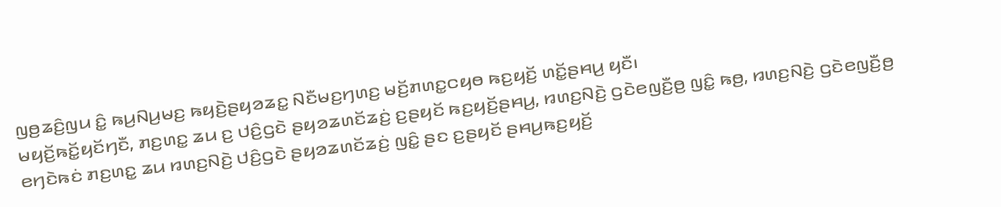ꤜꤥ꤬ꤘꤢꤨ꤬ꤜꤣ ꤢꤨ꤭ ꤒꤣ꤬ꤡꤣ꤬ꤗꤢ꤬ ꤒꤟꤢꤧ꤬ꤔꤟꤤꤘꤢ꤭ ꤡꤢꤪꤗꤢ꤬ꤚꤛꤢ꤬ ꤗꤢꤩ꤬ꤊꤛꤢ꤭ꤍꤟꤥ ꤒꤢ꤬ꤟꤢꤩ꤬ ꤛꤢꤩ꤭ꤔꤌꤣ꤬ ꤟꤢꤪ꤯
ꤗꤟꤢꤩ꤬ꤒꤢꤩ꤭ꤟꤢꤩꤚꤢꤪ, ꤊꤢ꤬ꤛꤢ꤭ ꤘꤣ ꤢ꤬ ꤓꤢꤨ꤬ꤞꤢꤧ ꤔꤟꤤꤘꤛꤢꤩꤘꤢꤦ꤬ ꤢ꤬ꤔꤟꤢꤩ ꤒꤢ꤬ꤟꤢꤩ꤬ꤔꤌꤣ꤬, ꤙꤛꤢ꤬ꤡꤢꤧ꤬ ꤞꤢꤧꤕꤜꤢꤪ꤬ꤥ꤬ ꤜꤢꤨ꤭ ꤒꤥ꤬, ꤙꤛꤢ꤬ꤡꤢꤧ꤬ ꤞꤢꤧꤕꤜꤢꤪ꤬ꤥ꤬ ꤕꤚꤢꤧꤒꤢꤦ ꤊꤢ꤬ꤛꤢ꤭ ꤘꤣ ꤙꤛꤢ꤬ꤡꤢꤧ꤬ ꤓꤢꤨ꤬ꤞꤢꤧ ꤔꤟꤤꤘꤛꤢꤩꤘꤢꤦ꤬ ꤜꤢꤨ꤭ ꤔꤢ ꤢ꤬ꤔꤟꤢꤩ ꤔꤌꤣ꤬ꤒꤢ꤬ꤟꤢꤩ꤬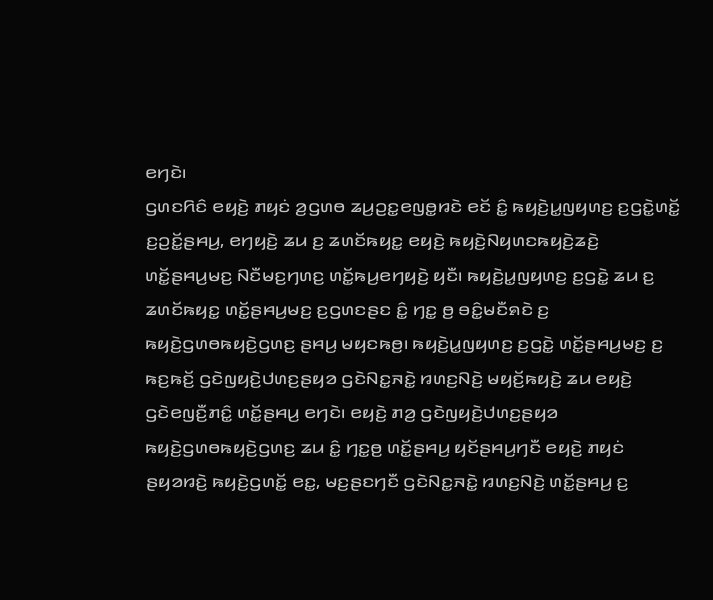ꤕꤚꤢꤧ꤯
ꤞꤛꤢꤖꤢꤨ ꤕꤟꤢꤧ꤬ ꤊꤟꤢꤦ ꤤ꤬ꤞꤛꤥ ꤘꤣ꤬ꤑꤢ꤭ꤕꤜꤥ꤭ꤙꤢꤧ ꤕꤢꤩ ꤢꤨ꤭ ꤒꤟꤢꤧ꤬ꤣ꤭ꤜꤟꤛꤢ꤬ ꤢ꤬ꤞꤢꤧ꤭ꤛꤢꤩ꤭ ꤢ꤬ꤑꤢꤩ꤭ꤔꤌꤣ꤬, ꤕꤚꤟꤢꤧ꤬ ꤘꤣ ꤢ꤬ ꤘꤛꤢꤩꤒꤟꤢ꤭ ꤕꤟꤢꤧ꤬ ꤒꤟꤢꤧ꤬ꤡꤟꤛꤢꤒꤟꤢꤧ꤬ꤘꤢꤧ꤬ ꤛꤢꤩ꤭ꤔꤌꤣ꤬ꤗꤢ꤬ ꤡꤢꤪꤗꤢ꤬ꤚꤛꤢ꤬ ꤛꤢꤩ꤭ꤒꤣ꤬ꤕꤚꤟꤢꤧ꤬ ꤟꤢꤪ꤯ ꤒꤟꤢꤧ꤬ꤣ꤭ꤜꤟꤛꤢ꤬ ꤢ꤬ꤞꤢꤧ꤭ ꤘꤣ ꤢ꤬ ꤘꤛꤢꤩꤒꤟꤢ꤭ ꤛꤢꤩ꤭ꤔꤌꤣ꤬ꤗꤢ꤬ ꤢ꤬ꤞꤛꤢꤔꤢ ꤢꤨ꤭ ꤚꤢ꤭ ꤥ꤬ ꤋꤢꤨ꤭ꤗꤢꤪꤎꤢꤧ ꤢ꤬ ꤒꤟꤢꤧ꤬ꤞꤛꤥꤒꤟꤢꤧ꤬ꤞꤛꤢ꤬ ꤔꤌꤣ꤬ ꤗꤟꤢꤒꤥ꤬꤯ ꤒꤟꤢꤧ꤬ꤣ꤭ꤜꤟꤛꤢ꤬ ꤢ꤬ꤞꤢꤧ꤭ ꤛꤢꤩ꤭ꤔꤌꤣ꤬ꤗꤢ꤬ ꤢ꤬ ꤒꤢ꤬ꤒꤢꤩ꤬ ꤞꤢꤧꤜꤟꤢꤧ꤬ꤓꤛꤢ꤬ꤔꤟꤤ ꤞꤢꤧꤡꤢ꤭ꤏꤢꤧ꤭ ꤙꤛꤢ꤬ꤡꤢꤧ꤬ ꤗꤟꤢꤩ꤬ꤒꤟꤢꤧ꤬ ꤘꤣ ꤕꤟꤢꤧ꤬ ꤞꤢꤧꤕꤜꤢꤪ꤬ꤊꤢꤨ꤭ ꤛꤢꤩ꤭ꤔꤌꤣ꤬ ꤕꤚꤢꤧ꤯ ꤕꤟꤢꤧ꤬ ꤊꤤ꤬ ꤞꤢꤧꤜꤟꤢꤧ꤬ꤓꤛꤢ꤬ꤔꤟꤤ ꤒꤟꤢꤧ꤬ꤞꤛꤥꤒꤟꤢꤧ꤬ꤞꤛꤢ꤬ ꤘꤣ ꤢꤨ꤭ ꤚꤢ꤭ꤥ꤬ ꤛꤢꤩ꤭ꤔꤌꤣ꤬ ꤟꤢꤩꤔꤌꤣ꤬ꤚꤢꤪ ꤕꤟꤢꤧ꤬ ꤊꤟꤢꤦ ꤔꤟꤤꤙꤢꤧ꤬ ꤒꤟꤢꤧ꤬ꤞꤛꤢꤩ꤭ ꤕꤢ꤭, ꤗꤢ꤬ꤔꤢꤚꤢꤪ ꤞꤢꤧꤡꤢ꤭ꤏꤢꤧ꤭ ꤙꤛꤢ꤬ꤡꤢꤧ꤬ ꤛꤢꤩ꤭ꤔꤌꤣ꤬ ꤢ꤬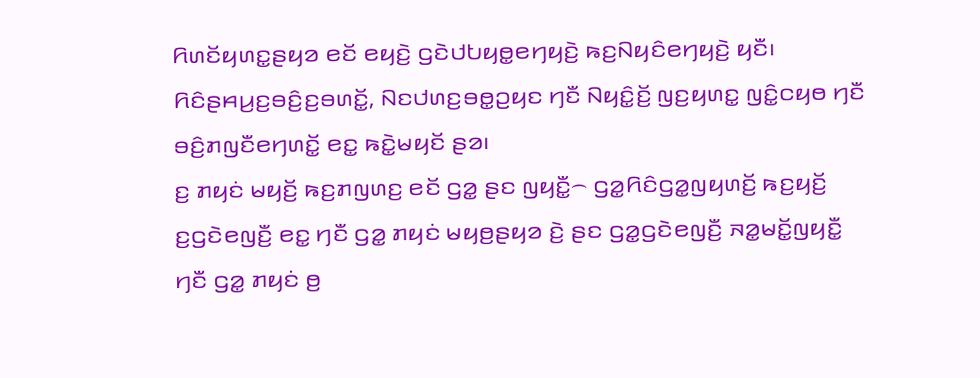ꤖꤛꤢꤩꤟꤛꤢ꤭ꤔꤟꤤ ꤕꤢꤩ ꤕꤟꤢꤧ꤬ ꤞꤢꤧꤓꤝꤟꤥ꤭ꤕꤚꤟꤢꤧ꤬ ꤒꤢ꤬ꤡꤟꤢꤨꤕꤚꤟꤢꤧ꤬ ꤟꤢꤪ꤯
ꤖꤢꤨꤔꤌꤣ꤬ꤢ꤬ꤋꤢꤨ꤬ꤢ꤬ꤋꤛꤢꤩ꤭, ꤡꤢꤓꤛꤢ꤬ꤋꤥ꤭ꤑꤟꤢ ꤚꤢꤪ ꤡꤟꤢꤨ꤭ꤢꤩ꤬ ꤜꤢ꤬ꤟꤛꤢ꤭ ꤜꤢꤨ꤭ꤍꤟꤥ ꤚꤢꤪ ꤋꤢꤨ꤬ꤊꤜꤢꤪꤕꤚꤛꤢꤩ꤭ ꤕꤢ꤭ ꤒꤢꤧ꤭ꤗꤟꤢꤩ ꤔꤤ꤯
ꤢ꤬ ꤊꤟꤢꤦ ꤗꤟꤢꤩ꤬ ꤒꤢ꤬ꤊꤜꤛꤢ꤬ ꤕꤢꤩ ꤞꤤ꤭ ꤔꤢ ꤜꤟꤢꤪ꤭꤮ ꤞꤤ꤭ꤖꤢꤨꤞꤤ꤭ꤜꤟꤛꤢꤩ꤬ ꤒꤢ꤬ꤟꤢꤩ꤬ ꤢ꤬ꤞꤢꤧꤕꤜꤢꤪ꤬ ꤕꤢ꤭ ꤚꤢꤪ ꤞꤤ꤭ ꤊꤟꤢꤦ ꤗꤟꤥ꤬ꤔꤟꤤ ꤢꤧ꤬ ꤔꤢ ꤞꤤ꤭ꤞꤢꤧꤕꤜꤢꤪ꤬ ꤏꤤ꤭ꤗꤢꤩ꤭ꤜꤟꤢꤪ꤭ ꤚꤢꤪ ꤞꤤ꤭ ꤊꤟꤢꤦ ꤥ꤬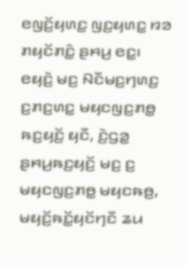ꤕꤜꤢꤩ꤬ꤟꤛꤢ꤭ ꤜꤢ꤬ꤟꤛꤢ꤭ ꤙꤤ ꤊꤟꤢꤩꤊꤢꤨ꤭ ꤔꤌꤣ꤬ ꤕꤢ꤭꤯
ꤕꤟꤢꤧ꤬ ꤗꤢ꤬ ꤡꤢꤪꤗꤢ꤬ꤚꤛꤢ꤬ ꤢ꤬ꤊꤢ꤬ꤛꤢ꤭ ꤗꤟꤢꤜꤢ꤬ꤊꤥ꤭ ꤒꤢ꤬ꤟꤢꤩ꤬ ꤟꤢꤪ, ꤢꤧ꤬ꤞꤤ꤭ ꤔꤌꤣ꤬ꤒꤢ꤬ꤟꤢꤩ꤬ ꤗꤢ꤬ ꤢ꤬ ꤗꤟꤢꤜꤢ꤬ꤊꤥ꤭ ꤗꤟꤢꤒꤥ꤬, ꤗꤟꤢꤩ꤬ꤒꤢꤩ꤭ꤟꤢꤩꤚꤢꤪ ꤘꤣ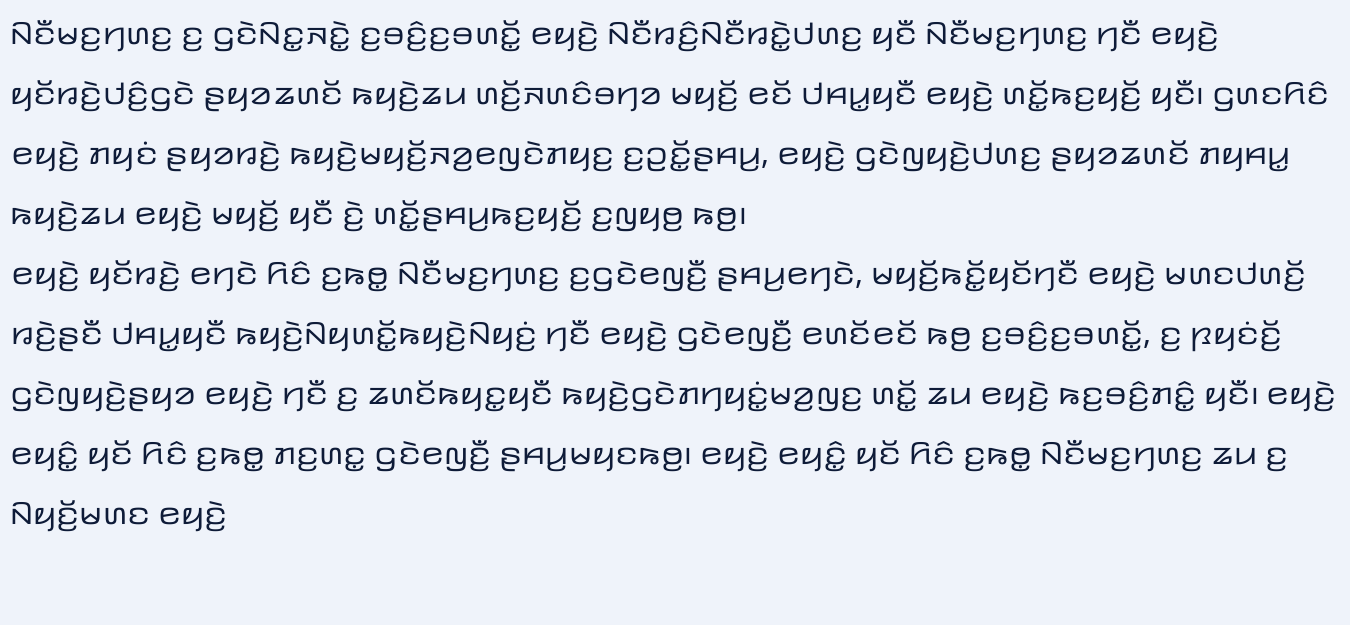ꤡꤢꤪꤗꤢ꤬ꤚꤛꤢ꤬ ꤢ꤬ ꤞꤢꤧꤡꤢ꤭ꤏꤢꤧ꤭ ꤢ꤬ꤋꤢꤨ꤬ꤢ꤬ꤋꤛꤢꤩ꤭ ꤕꤟꤢꤧ꤬ ꤡꤢꤪꤙꤢꤨ꤬ꤡꤢꤪꤙꤢꤧ꤭ꤓꤛꤢ꤬ ꤟꤢꤪ ꤡꤢꤪꤗꤢ꤬ꤚꤛꤢ꤬ ꤚꤢꤪ ꤕꤟꤢꤧ꤬ ꤟꤢꤩꤙꤢꤧ꤬ꤓꤢꤨ꤬ꤞꤢꤧ ꤔꤟꤤꤘꤛꤢꤩ ꤒꤟꤢꤧ꤬ꤘꤣ ꤛꤢꤩ꤬ꤏꤛꤢꤨꤋꤚꤤ ꤗꤟꤢꤩ꤬ ꤕꤢꤩ ꤓꤌꤣ꤭ꤟꤢꤪ ꤕꤟꤢꤧ꤬ ꤛꤢꤩ꤭ꤒꤢ꤬ꤟꤢꤩ꤬ ꤟꤢꤪ꤯ ꤞꤛꤢꤖꤢꤨ ꤕꤟꤢꤧ꤬ ꤊꤟꤢꤦ ꤔꤟꤤꤙꤢꤧ꤬ ꤒꤟꤢꤧ꤬ꤗꤟꤢꤩ꤬ꤏꤤ꤬ꤕꤜꤢꤧꤊꤟꤢ꤬ ꤢ꤬ꤑꤢꤩ꤭ꤔꤌꤣ꤬, ꤕꤟꤢꤧ꤬ ꤞꤢꤧꤜꤟꤢꤧ꤬ꤓꤛꤢ꤬ ꤔꤟꤤꤘꤛꤢꤩ ꤊꤟꤌꤣ꤭ ꤒꤟꤢꤧ꤬ꤘꤣ ꤕꤟꤢꤧ꤬ ꤗꤟꤢꤩ꤬ ꤟꤢꤪ ꤢꤧ꤬ ꤛꤢꤩ꤭ꤔꤌꤣ꤬ꤒꤢ꤬ꤟꤢꤩ꤬ ꤢ꤬ꤜꤟꤥ꤬ ꤒꤥ꤬꤯
ꤕꤟꤢꤧ꤬ ꤟꤢꤩꤙꤢꤧ꤬ ꤕꤚꤢꤧ ꤖꤢꤨ ꤢ꤬ꤒꤥ꤭ ꤡꤢꤪꤗꤢ꤬ꤚꤛꤢ꤬ ꤢ꤬ꤞꤢꤧꤕꤜꤢꤪ꤬ ꤔꤌꤣ꤬ꤕꤚꤢꤧ, ꤗꤟꤢꤩ꤬ꤒꤢꤩ꤭ꤟꤢꤩꤚꤢꤪ ꤕꤟꤢꤧ꤬ ꤗꤛꤢꤓꤛꤢꤩ꤬ ꤙꤢꤧ꤬ꤔꤢꤪ ꤓꤌꤣ꤭ꤟꤢꤪ ꤒꤟꤢꤧ꤬ꤡꤟꤛꤢꤩ꤭ꤒꤟꤢꤧ꤬ꤡꤟꤢꤦ꤬ ꤚꤢꤪ ꤕꤟꤢꤧ꤬ ꤞꤢꤧꤕꤜꤢꤪ꤬ ꤕꤛꤢꤩꤕꤢꤩ ꤒꤥ꤬ ꤢ꤬ꤋꤢꤨ꤬ꤢ꤬ꤋꤛꤢꤩ꤭, ꤢ꤬ ꤐꤟꤢꤦꤢꤩ꤬ ꤞꤢꤧꤜꤟꤢꤧ꤬ꤔꤟꤤ ꤕꤟꤢꤧ꤬ ꤚꤢꤪ ꤢ꤬ ꤘꤛꤢꤩꤒꤟꤢ꤭ꤟꤢꤪ ꤒꤟꤢꤧ꤬ꤞꤢꤧꤊꤚꤟꤢꤦ꤭ꤗꤤ꤬ꤜꤢ꤬ ꤛꤢꤩ꤭ ꤘꤣ ꤕꤟꤢꤧ꤬ ꤒꤢ꤬ꤋꤢꤨ꤬ꤊꤢꤨ꤭ ꤟꤢꤪ꤯ ꤕꤟꤢꤧ꤬ ꤕꤟꤢꤨ꤭ ꤟꤢꤩ ꤖꤢꤨ ꤢ꤬ꤒꤥ꤭ ꤊꤢ꤬ꤛꤢ꤭ ꤞꤢꤧꤕꤜꤢꤪ꤬ ꤔꤌꤣ꤬ꤗꤟꤢꤒꤥ꤬꤯ ꤕꤟꤢꤧ꤬ ꤕꤟꤢꤨ꤭ ꤟꤢꤩ ꤖꤢꤨ ꤢ꤬ꤒꤥ꤭ ꤡꤢꤪꤗꤢ꤬ꤚꤛꤢ꤬ ꤘꤣ ꤢ꤬ ꤡꤟꤢꤩ꤬ꤗꤛꤢ ꤕꤟꤢꤧ꤬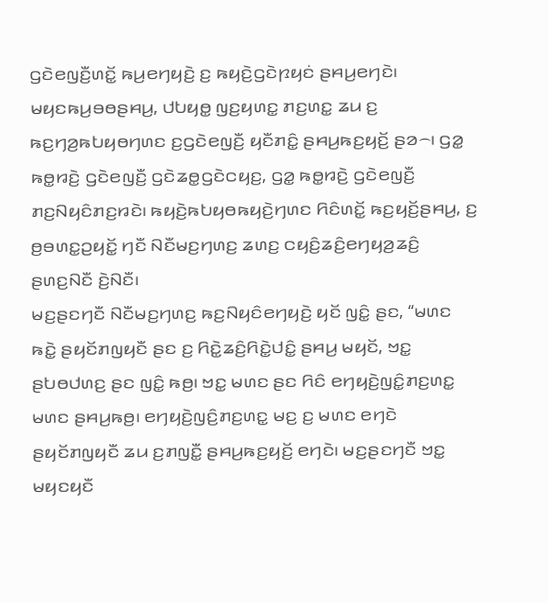ꤞꤢꤧꤕꤜꤢꤪ꤬ꤛꤢꤩ꤭ ꤒꤣ꤬ꤕꤚꤟꤢꤧ꤬ ꤢ꤬ ꤒꤟꤢꤧ꤬ꤞꤢꤧꤐꤟꤢꤦ ꤔꤌꤣ꤬ꤕꤚꤢꤧ꤯
ꤗꤟꤢꤒꤣ꤬ꤋꤥꤔꤌꤣ꤬, ꤓꤝꤟꤥ꤭ ꤜꤢ꤬ꤟꤛꤢ꤭ ꤊꤢ꤬ꤛꤢ꤭ ꤘꤣ ꤢ꤬ ꤒꤢ꤬ꤚꤤ꤬ꤒꤝꤟꤥꤚꤛꤢ ꤢ꤬ꤞꤢꤧꤕꤜꤢꤪ꤬ ꤟꤢꤪꤊꤢꤨ꤭ ꤔꤌꤣ꤬ꤒꤢ꤬ꤟꤢꤩ꤬ ꤔꤤ꤮꤯ ꤞꤤ꤭ ꤒꤥ꤭ꤙꤢꤧ꤬ ꤞꤢꤧꤕꤜꤢꤪ꤬ ꤞꤢꤧꤘꤥ꤭ꤞꤢꤧꤍꤟꤢ꤬, ꤞꤤ꤭ ꤒꤥ꤭ꤙꤢꤧ꤬ ꤞꤢꤧꤕꤜꤢꤪ꤬ ꤊꤢ꤬ꤡꤟꤢꤨꤊꤢ꤬ꤙꤢꤧ꤯ ꤒꤟꤢꤧ꤬ꤒꤝꤟꤥꤒꤟꤢꤧ꤬ꤚꤛꤢ ꤖꤢꤨꤛꤢꤩ꤭ ꤒꤢ꤬ꤟꤢꤩ꤬ꤔꤌꤣ꤬, ꤢ꤬ ꤥ꤬ꤋꤛꤢ꤭ꤑꤟꤢꤩ꤭ ꤚꤢꤪ ꤡꤢꤪꤗꤢ꤬ꤚꤛꤢ꤬ ꤘꤛꤢ꤬ ꤍꤟꤢꤨ꤬ꤘꤢꤨ꤬ꤕꤚꤟꤤ꤬ꤘꤢꤨ꤬ ꤔꤛꤢ꤬ꤡꤢꤪ ꤢꤧ꤬ꤡꤢꤪ꤯
ꤗꤢ꤬ꤔꤢꤚꤢꤪ ꤡꤢꤪꤗꤢ꤬ꤚꤛꤢ꤬ ꤒꤢ꤬ꤡꤟꤢꤨꤕꤚꤟꤢꤧ꤬ ꤟꤢꤩ ꤜꤢꤨ꤭ ꤔꤢ, “ꤗꤛꤢ ꤒꤢꤧ꤭ ꤔꤟꤢꤩꤊꤜꤟꤢꤪ ꤔꤢ ꤢ꤬ ꤖꤢꤧ꤭ꤘꤢꤨ꤬ꤖꤢꤧ꤭ꤓꤢꤨ꤭ ꤔꤌꤣ꤬ ꤗꤟꤢꤩ, ꤠꤢ꤭ ꤔꤝꤥꤓꤛꤢ꤬ ꤔꤢ ꤜꤢꤨ꤭ ꤒꤥ꤬꤯ ꤠꤢ꤭ ꤗꤛꤢ ꤔꤢ ꤖꤢꤨ ꤕꤚꤟꤢꤧ꤬ꤜꤢꤨ꤭ꤊꤢ꤬ꤛꤢ꤭ ꤗꤛꤢ ꤔꤌꤣ꤬ꤒꤥ꤬꤯ ꤕꤚꤟꤢꤧ꤬ꤜꤢꤨ꤬ꤊꤢ꤬ꤛꤢ꤭ ꤗꤢ꤬ ꤢ꤬ ꤗꤛꤢ ꤕꤚꤢꤧ ꤔꤟꤢꤩꤊꤜꤟꤢꤪ ꤘꤣ ꤢ꤬ꤊꤜꤢꤪ꤭ ꤔꤌꤣ꤬ꤒꤢ꤬ꤟꤢꤩ꤬ ꤕꤚꤢꤧ꤯ ꤗꤢ꤬ꤔꤢꤚꤢꤪ ꤠꤢ꤭ ꤗꤟꤢꤟꤢꤪ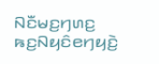ꤡꤢꤪꤗꤢ꤬ꤚꤛꤢ꤬ ꤒꤢ꤬ꤡꤟꤢꤨꤕꤚꤟꤢꤧ꤬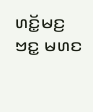ꤛꤢꤩ꤭ꤗꤢ꤬ ꤠꤢ꤭ ꤗꤛꤢ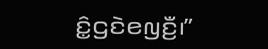ꤢꤨ꤭ꤞꤢꤧꤕꤜꤢꤪ꤬꤯”